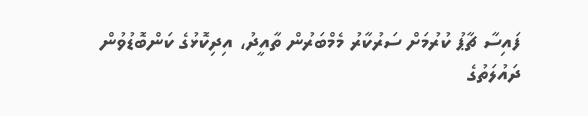ފައިސާ ޗާޕު ކުރުމަށް ސަރުކާރު މެމްބަރުން ތާއީދު، އިދިކޮޅުގެ ކަންބޮޑުވުން
ދައުލަތުގެ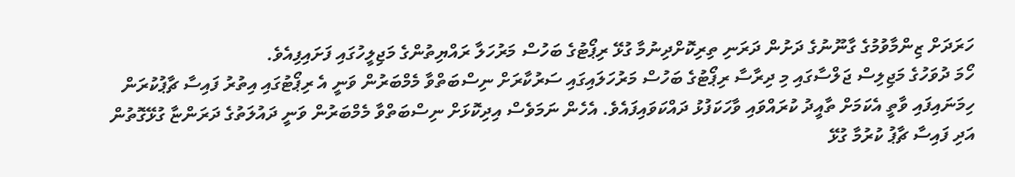ހަރަދަށް ޒިންމާވުމުގެ ގާނޫނުގެ ދަށުން ދަރަނި ތިރިކޮށްދިނުމާ ގުޅޭ ރިޕޯޓުގެ ބަހުސް މަރުހަލާ ރައްޔިތުންގެ މަޖިލީހުގައި ފަށައިފިއެވެ.
ހޯމަ ދުވަހުގެ މަޖިލިސް ޖަލްސާގައި މި ދިރާސާ ރިޕޯޓުގެ ބަހުސް މަރުހަލައިގައި ސަރުކާރަށް ނިސްބަތްވާ މެމްބަރުން ވަނީ އެ ރިޕޯޓުގައި އިތުރު ފައިސާ ޗާޕުކުރަން ހިމަނައިފައި ވާތީ އެކަމަށް ތާއީދު ކުރައްވައި ވާހަކަފުޅު ދައްކަވައިފައެވެ. އެހެން ނަމަވެސް އިދިކޮޅަށް ނިސްބަތްވާ މެމްބަރުން ވަނީ ދައުލަތުގެ ދަރަންޏާ ގުޅޭގޮތުން އަދި ފައިސާ ޗާޕު ކުރުމާ ގުޅޭ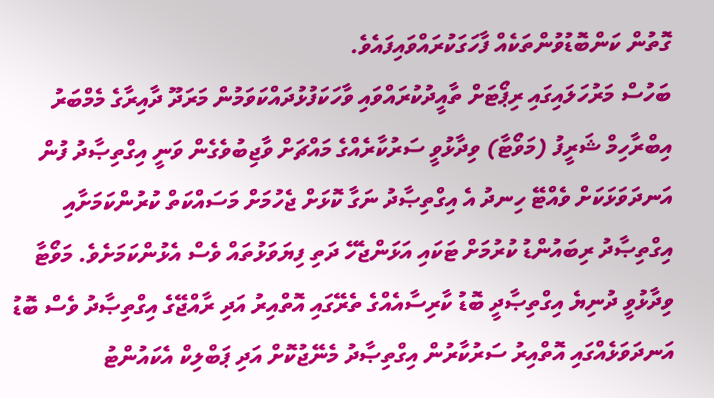ގޮތުން ކަންބޮޑުވުންތަކެއް ފާހަގަކުރައްވައިފައެވެ.
ބަހުސް މަރުހަލައިގައި ރިޕޯޓަށް ތާއީދުކުރައްވައި ވާހަކަފުޅުދައްކަވަމުން މަރަދޫ ދާއިރާގެ މެމްބަރު އިބްރާހިމް ޝަރީފު (މަވޯޓާ) ވިދާޅުވީ ސަރުކާރެއްގެ މައްޗަށް ވާޖިބުވެގެން ވަނީ އިގްތިޞާދު ފުން އަނދަވަޅަކަށް ވެއްޓޭ ހިނދު އެ އިގްތިޞާދު ނަގާ ކޮޅަށް ޖެހުމަށް މަސައްކަތް ކުރުންކަމަށާއި އިގްތިޞާދު ރިބައުންޑު ކުރުމަށް ޓަކައި އަޅަންޖެހޭ ދަތި ފިޔަވަޅުތައް ވެސް އެޅުންކަމަށެވެ. މަވޯޓާ ވިދާޅުވީ ދުނިޔެ އިގްތިޞާދީ ބޮޑު ކާރިސާއެއްގެ ތެރޭގައި އޮތްއިރު އަދި ރާއްޖޭގެ އިގްތިޞާދު ވެސް ބޮޑު އަނދަވަޅެއްގައި އޮތްއިރު ސަރުކާރުން އިގްތިޞާދު މެނޭޖުކޮށް އަދި ޕަބްލިކް އެކައުންޓު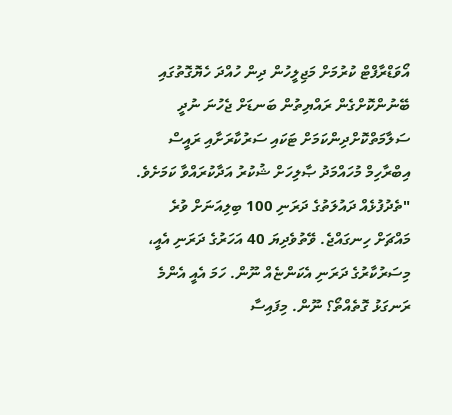އޯވަޑްރާފްޓް ކުރުމަށް މަޖިލީހުން ދިން ހުއްދަ ހެޔޮގޮތުގައި ބޭނުންކޮށްގެން ރައްޔިތުން ބަނޑަށް ޖެހުނަ ނުދީ ސަލާމަތްކޮށްދިންކަމަށް ޓަކައި ސަރުކާރަށާއި ރައީސް އިބްރާހިމް މުހައްމަދު ޞާލިހަށް ޝުކުރު އަދާކުރައްވާ ކަމަށެވެ.
"ތެދުފުޅެއް ދައުލަތުގެ ދަރަނި 100 ބިލިއަނަށް ވުރެ މައްޗަށް ހިނގައްޖެ. ވޭތުވެދިޔަ 40 އަހަރުގެ ދަރަނި އެއީ، މިސަރުކާރުގެ ދަރަނި އެކަންޏެއް ނޫން. ހަމަ އެއީ އެންމެ ރަނގަޅު ގޮތެއްތޯ؟ ނޫން. މިފައިސާ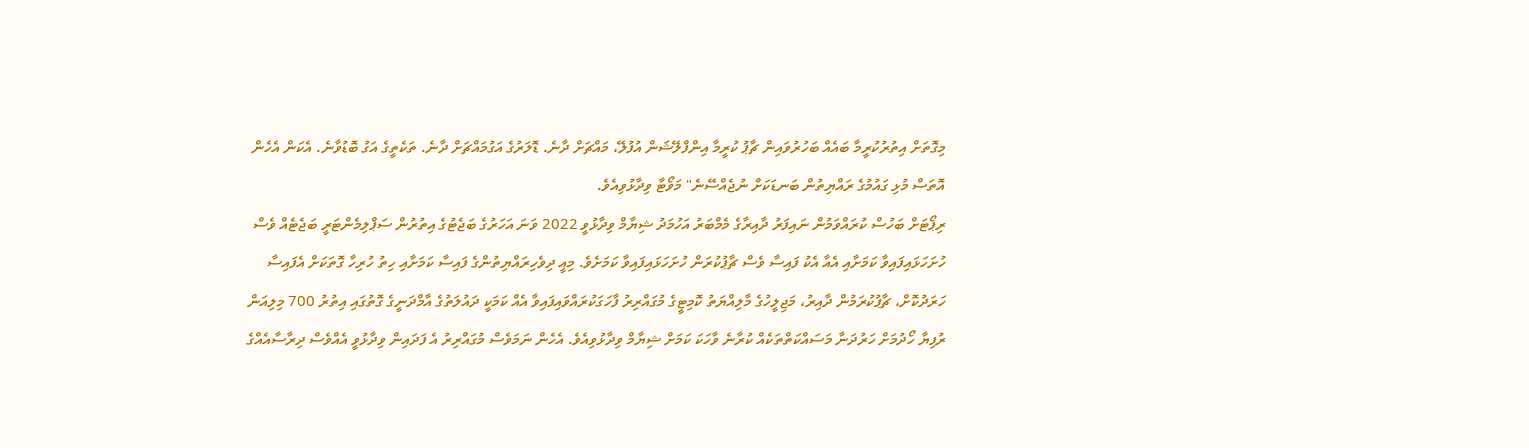މިގޮތަށް އިތުރުކުރީމާ ބައެއް ބަހުރުވައިން ޗާޕު ކުރީމާ އިންފްލޭޝަން އުފުލޭ، މައްޗަށް ދާނެ. ޑޮލަރުގެ އަގުމައްޗަށް ދާނެ. ތަކެތީގެ އަގު ބޮޑުވާނެ. އެކަން އެހެން އޮތަސް މުޅި ގައުމުގެ ރައްޔިތުން ބަނޑަކަށް ނުޖެއްސޭނެ" މަވޯޓާ ވިދާޅުވިއެވެ.
ރިޕޯޓަށް ބަހުސް ކުރައްވަމުން ނައިފަރު ދާއިރާގެ މެމްބަރު އަހުމަދު ޝިޔާމް ވިދާޅުވީ 2022 ވަނަ އަހަރުގެ ބަޖެޓުގެ އިތުރުން ސަޕްލިމެންޓަރީ ބަޖެޓެއް ވެސް ހުށަހަޅައިފައިވާ ކަމަށާއި އެއާ އެކު ފައިސާ ވެސް ޗާޕުކުރަން ހުށަހަޅައިފައިވާ ކަމަށެވެ. މިއީ ދިވެހިރައްޔިތުންގެ ފައިސާ ކަމަށާއި ހިތު ހުރިހާ ގޮތަކަށް އެފައިސާ ހަރަދުކޮށް، ޗާޕުކުރަމުން ދާއިރު، މަޖިލީހުގެ މާލިއްޔަތު ކޮމިޓީގެ މުގައްރިރު ފާހަގަކުރައްވައިފައިވާ އެއް ކަމަކީ ދައުލަތުގެ އާމްދަނީގެ ގޮތުގައި އިތުރު 700 މިލިއަން ރުފިޔާ ހޯދުމަށް ހަރުދަނާ މަސައްކަތްތަކެއް ކުރާނެ ވާހަކަ ކަމަށް ޝިޔާމް ވިދާޅުވިއެވެ. އެހެން ނަމަވެސް މުގައްރިރު އެ ފަދައިން ވިދާޅުވީ އެއްވެސް ދިރާސާއެއްގެ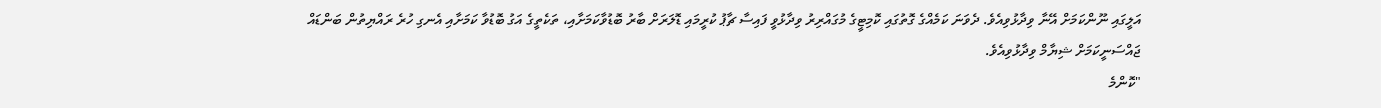އަލީގައި ނޫންކަމަށް އޭނާ ވިދާޅުވިއެވެ. ދެވަނަ ކަމެއްގެ ގޮތުގައި ކޮމިޓީގެ މުގައްރިރު ވިދާޅުވީ ފައިސާ ޗާޕު ކުރީމައި ޑޮލަރަށް ބާރު ބޮޑުވާކަމަށާއި، ތަކެތީގެ އަގު ބޮޑުވާ ކަމަށާއި އެނގި ހުރެ ރައްޔިތުން ބަންޑައް ޖައްސަނީކަމަށް ޝިޔާމް ވިދާޅުވިއެވެ.
"ކޮންމެ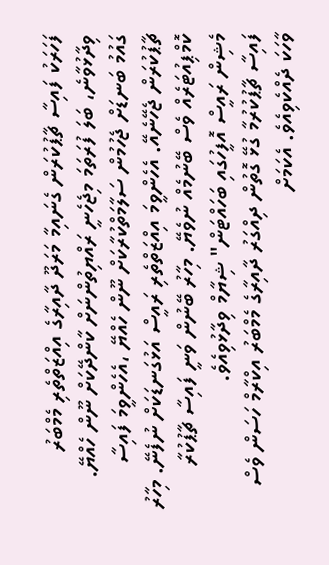ފަހަރަކު ފައިސާ ޗާޕުކުރަން ގެނައިމާ މަރަދޫ ދާއިރާގެ އިއްޒަތްތެރި މެމްބަރު ވިދާޅުވާނެ، ބަލަ ފުރަތަމަ މިޖެހެނީ ރައްޔިތުންނަށް ކާންދޭކަށް ނޫން ހެއްޔޭ. ގައުމު ބަނޑަށް ޖެހުމުން ސަލާމަތްކުރާކަށް ނޫން ހެއްޔޭ ،އެހެންވީމަ ފައިސާ ޗާޕުކުރަން ޖެހޭނެއޭ. އެހެންވީމަ އިއްޒަތްތެރި ރައީސް އަޅުގަނޑަކަށް ނުފެނޭ. މިހާރު ކޮމްޕިއުޓަރެއް ވެސް ބޭނުމެއް ނުވެޔޭ. މިހާރު ބޭނުން ވަނީ ފައިސާ ޗާޕުކުރާ މެޝިން ރައީސް އޮފީހުގައި ބަހައްޓަން" ޝިޔާމް ވިދާޅުވިއެވެ.
ފައިސާ ޗާޕުކުރުމާ ގުޅޭ ގޮތުން ދިއްގަރު ދާއިރާގެ މެމްބަރު އިކްރާމް ހަސަން ވެސް ވާހަކަ ދެއްކެވިއެވެ. އެކަމަށް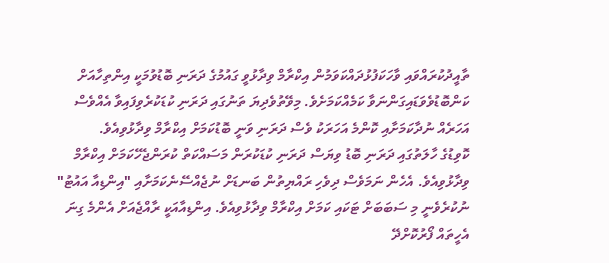ތާއީދުކުރައްވައި ވާހަކަފުޅުދައްކަވަމުން އިކްރާމް ވިދާޅުވީ ގައުމުގެ ދަރަނި ބޮޑުވުމަކީ އިންތިހާއަށް ކަންބޮޑުވެވަޑައިގަންނަވާ ކަމެއްކަމަށެވެ. މިވޭތުވެދިޔަ ތަނުގައި ދަރަނި ކުޑަކުރެވިފައިވާ އެއްވެސް އަހަރެއް ނުދާކަމަށާއި ކޮންމެ އަހަރަކު ވެސް ދަރަނި ވަނީ ބޮޑުކަމަށް އިކްރާމް ވިދާޅުވިއެވެ.
ކޮވިޑުގެ ހާލަތުގައި ދަރަނި ބޮޑު ވިޔަސް ދަރަނި ކުޑަކުރަން މަސައްކަތް ކުރަންޖެހޭކަމަށް އިކްރާމް ވިދާޅުވިއެވެ. އެހެން ނަމަވެސް ދިވެހި ރައްޔިތުން ބަނޑަށް ނުޖެއްސޭނެކަމަށާއި "އިންޑިއާ އައުޓު" ނުކުރެވެނީ މި ސަބަބަށް ޓަކައި ކަމަށް އިކްރާމް ވިދާޅުވިއެވެ. އިންޑިއާއަކީ ރާއްޖެއަށް އެންމެ ގިނަ އެހީތައް ފޯރުކޮށްދޭ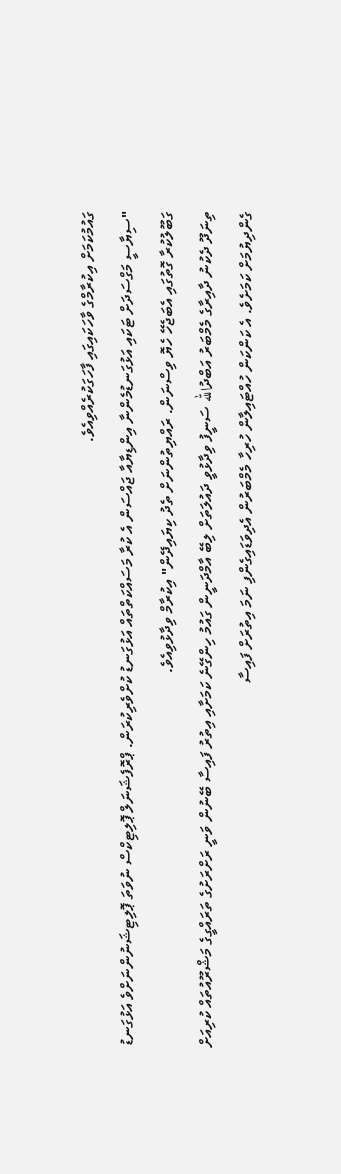ގައުމުކަމަށް އިކުރާމްގެ ވާހަކައިގައި ފާހަގަކުރެއްވިއެވެ.
"ސިޔާސީ މަގްސަދަށް ޓަކައި އަޅުގަނޑުމެންނާ އިންޑިޔާއާ ޖައްސަން އެ ކުރާ މަސައްކަތްތައް އަޅުގަނޑު ކުށްވެރިކުރަން. ޕްރޮފެޝަނަލް ޕޮލިޓިކްސް ނުވަތަ ޕޮލިޓިޝަނުންނަށްވެ އަޅުގަނޑު ގަބޫލުކުރާ ގޮތުގައި އެބަޖެހޭ ހެޔޮ ވިސްނަން. ރައްޔިތުންނަށް ތެދު ކިޔައިދޭން" އިކުރާމް ވިދާޅުވިއެވެ.
ތިނަދޫ ދެކުނު ދާއިރާގެ މެމްބަރު އަބްދުالله ސަނީފު ވިދާޅުވީ ދައުލަތަށް ލިބޭ އާމްދަނީން ގައުމު ހިންގޭނެ ކަމަށާއި އިތުރު ފައިސާ ބޭނުން ވަނީ ރަށްރަށުގެ ތަރައްގީގެ މަޝްރޫއުތައް ކުރިއަށް ގެންދިޔުމަށް ކަމަށެވެ. އެ ކަންކަން ހުއްޓައިލާން ހުރިހާ މެމްބަރުން އެދިވަޑައިގެންފި ނަމަ އިތުރަށް ފައިސާ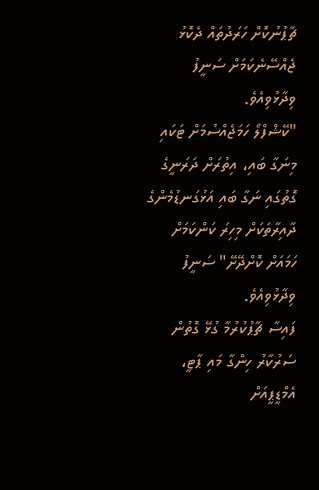ޗާޕުނުކޮށް ހަރަދުތައް ދެކޮޅު ޖެއްސޭނެކަމަށް ސަނީފު ވިދާޅުވިއެވެ.
"ކޭޝްފްލޯ ހަމަޖެއްސުމަށް ޓަކައި މިނަގާ ބައި، އިތުރަށް ދަރަނީގެ ގޮތުގައި ނަގާ ބައި އަޅުގަނޑުމެންގެ ދާއިރާތަކަށް މިހިރަ ކަންކަމަށް ހަމައަށް ކޮށްދޭށޭ" ސަނީފު ވިދާޅުވިއެވެ.
ފައިސާ ޗާޕުކުރުމާ ގުޅޭ ގޮތުން ސަރުކާރު ހިންގާ މައި ޕާޓީ، އެމްޑީޕީއަށް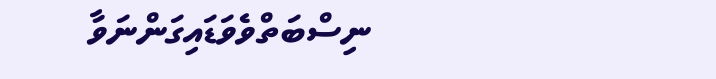ނިސްބަތްވެވަޑައިގަންނަވާ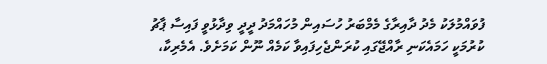ފުވައްމުލަކު މެދު ދާއިރާގެ މެމްބަރު ހުސައިން މުހައްމަދު ދީދީ ވިދާޅުވީ ފައިސާ ޕާޗު ކުރުމަކީ ހަމައެކަނި ރާއްޖޭގައި ކުރަންޖެހިފައިވާ ކަމެއް ނޫން ކަމަށެވެ. އެމެރިކާ،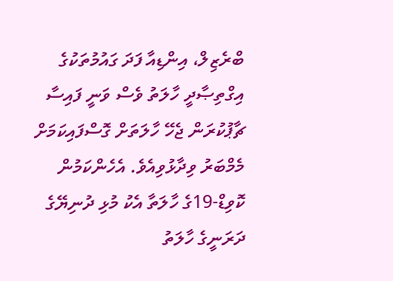ބްރެޒިލް، އިންޑިއާ ފަދަ ގައުމުތަކުގެ އިގްތިޞާދީ ހާލަތު ވެސް ވަނީ ފައިސާ ޗާޕުކުރަން ޖެހޭ ހާލަތަށް ގޮސްފައިކަމަށް މެމްބަރު ވިދާޅުވިއެވެ. އެހެންކަމުން ކޮވިޑް-19ގެ ހާލަތާ އެކު މުޅި ދުނިޔޭގެ ދަރަނީގެ ހާލަތު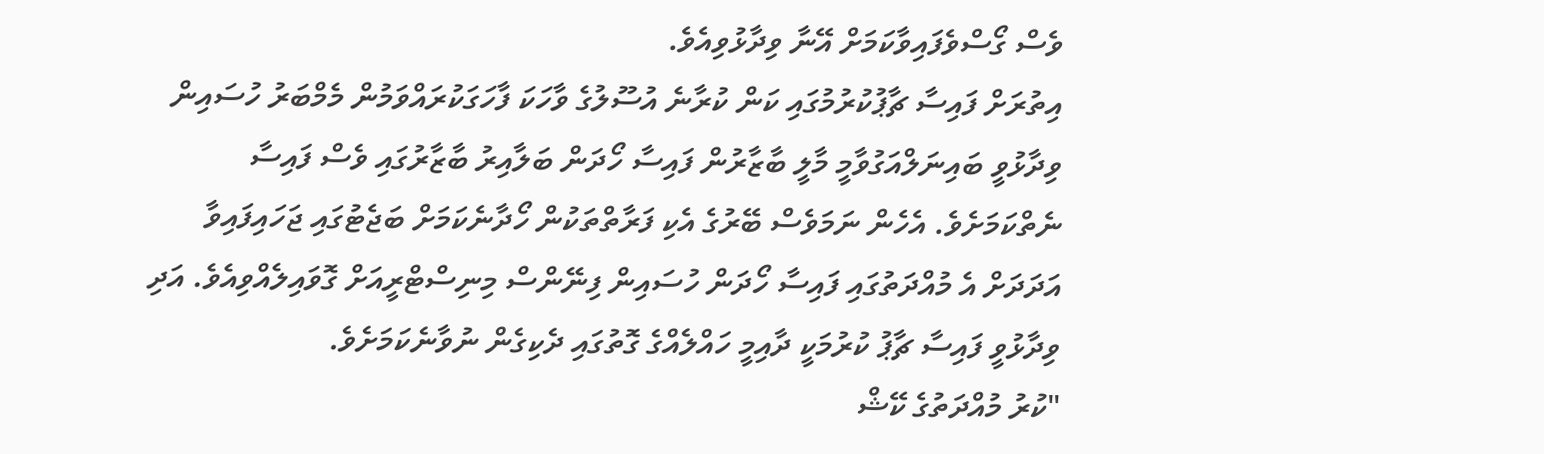ވެސް ގޯސްވެފައިވާކަމަށް އޭނާ ވިދާޅުވިއެވެ.
އިތުރަށް ފައިސާ ޗާޕުކުރުމުގައި ކަން ކުރާނެ އުސޫލުގެ ވާހަކަ ފާހަގަކުރައްވަމުން މެމްބަރު ހުސައިން ވިދާޅުވީ ބައިނަލްއަގުވާމީ މާލީ ބާޒާރުން ފައިސާ ހޯދަން ބަލާއިރު ބާޒާރުގައި ވެސް ފައިސާ ނެތްކަމަށެވެ. އެހެން ނަމަވެސް ބޭރުގެ އެކި ފަރާތްތަކުން ހޯދާނެކަމަށް ބަޖެޓުގައި ޖަހައިފައިވާ އަދަދަށް އެ މުއްދަތުގައި ފައިސާ ހޯދަން ހުސައިން ފިނޭންސް މިނިސްޓްރީއަށް ގޮވައިލެއްވިއެވެ. އަދި ވިދާޅުވީ ފައިސާ ޗާޕު ކުރުމަކީ ދާއިމީ ހައްލެއްގެ ގޮތުގައި ދެކިގެން ނުވާނެކަމަށެވެ.
"ކުރު މުއްދަތުގެ ކޭޝް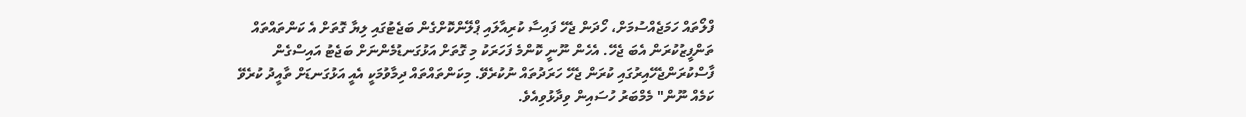ފްލޯތައް ހަމަޖެއްސުމަށް، ހޯދަން ޖެހޭ ފައިސާ ކުރިއާލައި ޕްލޭންކޮށްގެން ބަޖެޓުގައި ލިޔާ ގޮތަށް އެ ކަންތައްތައް ތަންފީޒުކުރަން އެބަ ޖެހޭ. އެހެން ނޫނީ ކޮންމެ ފަހަރަކު މި ގޮތަށް އަޅުގަނޑުމެންނަށް ބަޖެޓު އައިސްގެން ފާސްކުރަންޖެހޭއިރުގައި ކުރަން ޖެހޭ ހަރަދުތައް ނުކުރެވޭ. މިކަންތައްތައް ދިމާވުމަކީ އެއީ އަޅުގަނޑަށް ތާއީދު ކުރެވޭ ކަމެއް ނޫން" މެމްބަރު ހުސައިން ވިދާޅުވިއެވެ.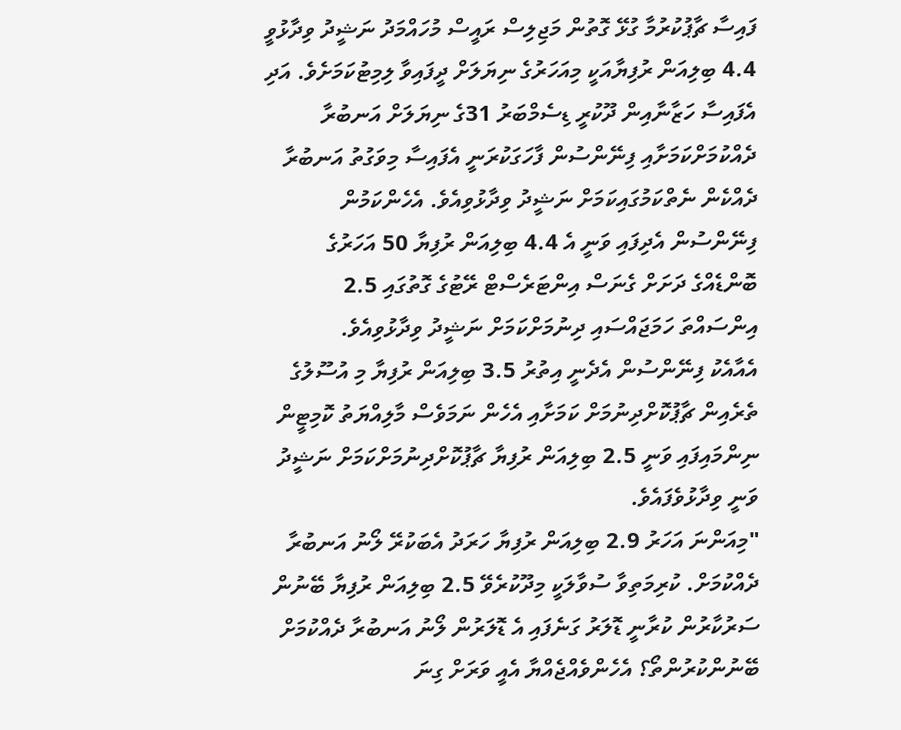ފައިސާ ޗާޕުކުރުމާ ގުޅޭ ގޮތުން މަޖިލިސް ރައީސް މުހައްމަދު ނަޝީދު ވިދާޅުވީ 4.4 ބިލިއަން ރުފިޔާއަކީ މިއަހަރުގެ ނިޔަލަށް ދީފައިވާ ލިމިޓުކަމަށެވެ. އަދި އެފައިސާ ހަޒާނާއިން ދޫކުރީ ޑިސެމްބަރު 31ގެ ނިޔަލަށް އަނބުރާ ދެއްކުމަށްކަމަށާއި ފިނޭންސުން ފާހަގަކުރަނީ އެފައިސާ މިވަގުތު އަނބުރާ ދެއްކެން ނެތްކަމުގައިކަމަށް ނަޝީދު ވިދާޅުވިއެވެ. އެހެންކަމުން ފިނޭންސުން އެދިފައި ވަނީ އެ 4.4 ބިލިއަން ރުފިޔާ 50 އަހަރުގެ ބޮންޑެއްގެ ދަށަށް ގެނަސް އިންޓަރެސްޓް ރޭޓުގެ ގޮތުގައި 2.5 އިންސައްތަ ހަމަޖައްސައި ދިނުމަށްކަމަށް ނަޝީދު ވިދާޅުވިއެވެ.
އެއާއެކު ފިނޭންސުން އެދެނީ އިތުރު 3.5 ބިލިއަން ރުފިޔާ މި އުސޫލުގެ ތެރެއިން ޗާޕުކޮށްދިނުމަށް ކަމަށާއި އެހެން ނަމަވެސް މާލިއްޔަތު ކޮމިޓީން ނިންމައިފައި ވަނީ 2.5 ބިލިއަން ރުފިޔާ ޗާޕުކޮށްދިނުމަށްކަމަށް ނަޝީދު ވަނީ ވިދާޅުވެފައެވެ.
"މިއަންނަ އަހަރު 2.9 ބިލިއަން ރުފިޔާ ހަރަދު އެބަކުރޭ ލޯނު އަނބުރާ ދެއްކުމަށް. ކުރިމަތިވާ ސުވާލަކީ މިދޫކުރެވޭ 2.5 ބިލިއަން ރުފިޔާ ބޭނުން ސަރުކާރުން ކުރާނީ ޑޮލަރު ގަނެފައި އެ ޑޮލަރުން ލޯނު އަނބުރާ ދެއްކުމަށް ބޭނުންކުރުންތޯ؟ އެހެންވެއްޖެއްޔާ އެއީ ވަރަށް ގިނަ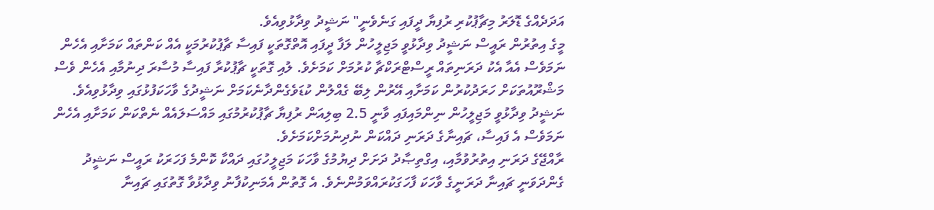އަދަދެއްގެ ޑޮލަރު މިޗާޕުކުރި ރުފިޔާ ދީފައި ގަނެވެނީ" ނަޝީދު ވިދާޅުވިއެވެ.
މީގެ އިތުރުން ރައީސް ނަޝީދު ވިދާޅުވީ މަޖިލީހުން ލަފާ ދީފައި އޮތްގޮތަކީ ފައިސާ ޗާޕުކުރުމަކީ އެއް ކަންތައް ކަމަށާއި އެހެން ނަމަވެސް އެއާ އެކު ދަރަނިތައް ރީސްޓްރަކްޗާ ކުރުމަށް ކަމަށެވެ. ލުއި ގޮތަކީ ޗާޕުކުރާ ފައިސާ މުސާރަ ދިނުމާއި އެހެން ވެސް މަޝްރޫއުތަކަށް ހަރަދުކުރުން ކަމަށާއި އޭރުން ލިބޭ ގެއްލުން ކުޑަވެގެންދާނެކަމަށް ނަޝީދުގެ ވާހަކަފުޅުގައި ވިދާޅުވިއެވެ. ނަޝީދު ވިދާޅުވީ މަޖިލީހުން ނިންމައިފައި ވާނީ 2.5 ބިލިއަން ރުފިޔާ ޗާޕުކުރުމުގައި މައްސަލައެއް ނެތްކަން ކަމަށާއި އެހެން ނަމަވެސް އެ ފައިސާ، ޗައިނާގެ ދަރަނި ދައްކަން ނުދިނުމަށްކަމަށެވެ.
ރާއްޖޭގެ ދަރަނި އިތުރުވުމާއި، އިގްތިޞާދު ދަށަށް ދިޔުމުގެ ވާހަކަ މަޖިލީހުގައި ދައްކާ ކޮންމެ ފަހަރަކު ރައީސް ނަޝީދު ގެންދަވަނީ ޗައިނާ ދަރަނީގެ ވާހަކަ ފާހަގަކުރައްވަމުންނެވެ. އެ ގޮތުން އެމަނިކުފާނު ވިދާޅުވާ ގޮތުގައި ޗައިނާ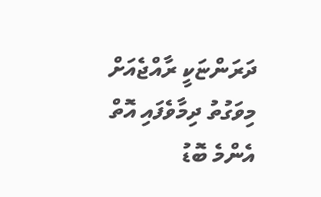ދަރަންޏަކީ ރާއްޖެއަށް މިވަގުތު ދިމާވެފައި އޮތް އެންމެ ބޮޑު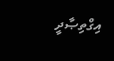އިގްތިޞާދީ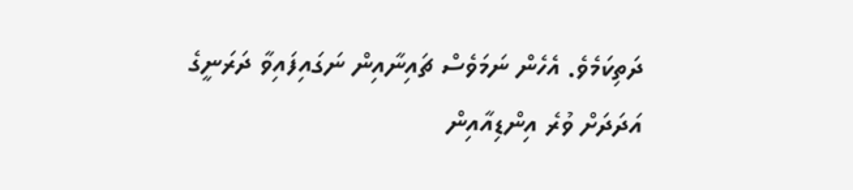ދަތިކަމެވެ. އެހެން ނަމަވެސް ޗައިނާއިން ނަގައިފައިވާ ދަރަނީގެ އަދަދަށް ވުރެ އިންޑިއާއިން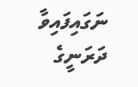ނަގައިފައިވާ ދަރަނީގެ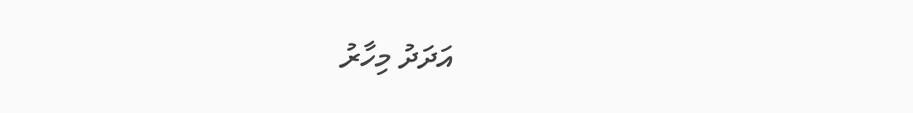އަދަދު މިހާރު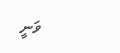ވަނީ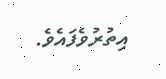އިތުރުވެފައެވެ.